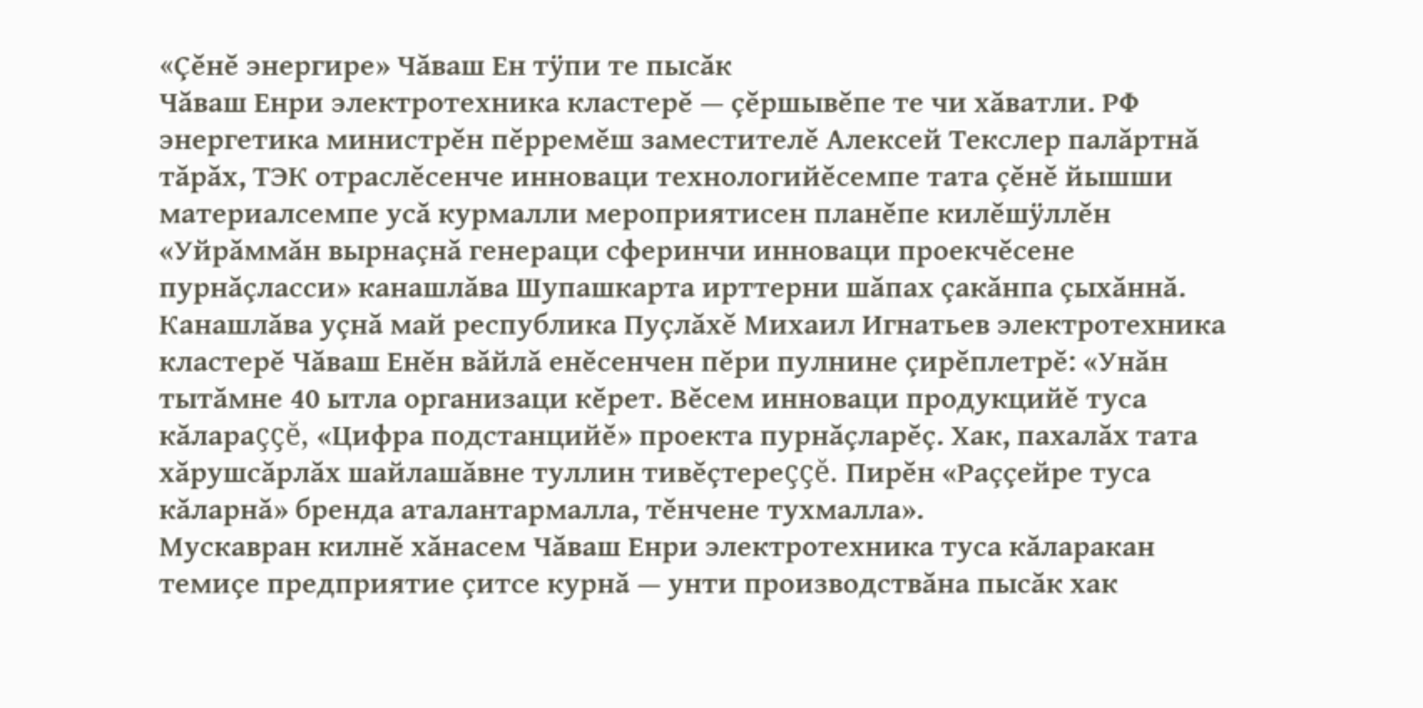«Çĕнĕ энергире» Чăваш Ен тÿпи те пысăк
Чăваш Енри электротехника кластерĕ — çĕршывĕпе те чи хăватли. РФ энергетика министрĕн пĕрремĕш заместителĕ Алексей Текслер палăртнă тăрăх, ТЭК отраслĕсенче инноваци технологийĕсемпе тата çĕнĕ йышши материалсемпе усă курмалли мероприятисен планĕпе килĕшÿллĕн «Уйрăммăн вырнаçнă генераци сферинчи инноваци проекчĕсене пурнăçласси» канашлăва Шупашкарта ирттерни шăпах çакăнпа çыхăннă.
Канашлăва уçнă май республика Пуçлăхĕ Михаил Игнатьев электротехника кластерĕ Чăваш Енĕн вăйлă енĕсенчен пĕри пулнине çирĕплетрĕ: «Унăн тытăмне 40 ытла организаци кĕрет. Вĕсем инноваци продукцийĕ туса кăлараççĕ, «Цифра подстанцийĕ» проекта пурнăçларĕç. Хак, пахалăх тата хăрушсăрлăх шайлашăвне туллин тивĕçтереççĕ. Пирĕн «Раççейре туса кăларнă» бренда аталантармалла, тĕнчене тухмалла».
Мускавран килнĕ хăнасем Чăваш Енри электротехника туса кăларакан темиçе предприятие çитсе курнă — унти производствăна пысăк хак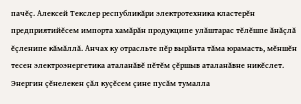пачĕç. Алексей Текслер республикăри электротехника кластерĕн предприятийĕсем импорта хамăрăн продукципе улăштарас тĕлĕшпе ăнăçлă ĕçленипе кăмăллă. Анчах ку отрасльте пĕр вырăнта тăма юрамасть, мĕншĕн тесен электроэнергетика аталанăвĕ пĕтĕм çĕршыв аталанăвне никĕслет. Энергин çĕнелекен çăл куçĕсем çине пусăм тумалла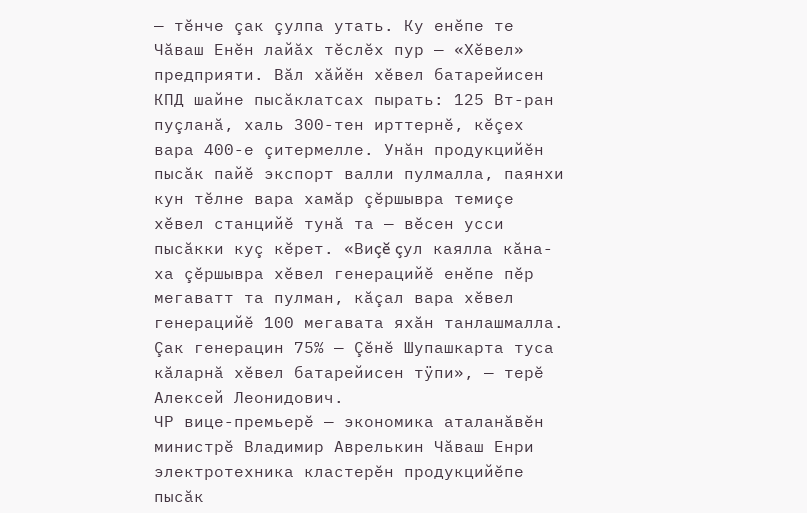— тĕнче çак çулпа утать. Ку енĕпе те Чăваш Енĕн лайăх тĕслĕх пур — «Хĕвел» предприяти. Вăл хăйĕн хĕвел батарейисен КПД шайне пысăклатсах пырать: 125 Вт-ран пуçланă, халь 300-тен ирттернĕ, кĕçех вара 400-е çитермелле. Унăн продукцийĕн пысăк пайĕ экспорт валли пулмалла, паянхи кун тĕлне вара хамăр çĕршывра темиçе хĕвел станцийĕ тунă та — вĕсен усси пысăкки куç кĕрет. «Виçĕ çул каялла кăна-ха çĕршывра хĕвел генерацийĕ енĕпе пĕр мегаватт та пулман, кăçал вара хĕвел генерацийĕ 100 мегавата яхăн танлашмалла. Çак генерацин 75% — Çĕнĕ Шупашкарта туса кăларнă хĕвел батарейисен тÿпи», — терĕ Алексей Леонидович.
ЧР вице-премьерĕ — экономика аталанăвĕн министрĕ Владимир Аврелькин Чăваш Енри электротехника кластерĕн продукцийĕпе пысăк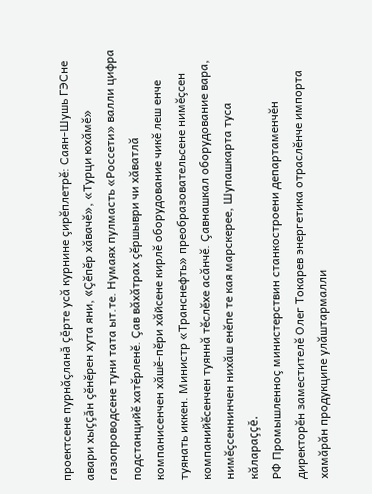проектсене пурнăçланă çĕрте усă курнине çирĕплетрĕ: Саян-Шушь ГЭСне авари хыççăн çĕнĕрен хута яни, «Çĕпĕр хăвачĕ», «Турци юхăмĕ» газопроводсене туни тата ыт.те. Нумаях пулмасть «Россети» валли цифра подстанцийĕ хатĕрленĕ. Çав вăхăтрах çĕршыври чи хăватлă компанисенчен хăшĕ-пĕри хăйсене кирлĕ оборудование чикĕ леш енче туянать иккен. Министр «Транснефть» преобразовательсене нимĕçсен компанийĕсенчен туяннă тĕслĕхе асăнчĕ. Çавнашкал оборудование вара, нимĕçсеннинчен нихăш енĕпе те кая марскерее, Шупашкарта туса кăлараççĕ.
РФ Промышленноç министерствин станкостроени департаменчĕн директорĕн заместителĕ Олег Токарев энергетика отраслĕнче импорта хамăрăн продукципе улăштармалли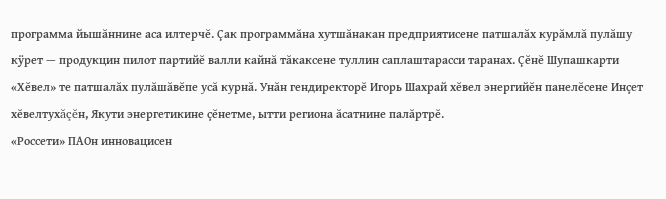программа йышăннине аса илтерчĕ. Çак программăна хутшăнакан предприятисене патшалăх курăмлă пулăшу кÿрет — продукцин пилот партийĕ валли кайнă тăкаксене туллин саплаштарасси таранах. Çĕнĕ Шупашкарти «Хĕвел» те патшалăх пулăшăвĕпе усă курнă. Унăн гендиректорĕ Игорь Шахрай хĕвел энергийĕн панелĕсене Инçет хĕвелтухăçĕн, Якути энергетикине çĕнетме, ытти региона ăсатнине палăртрĕ.
«Россети» ПАОн инновацисен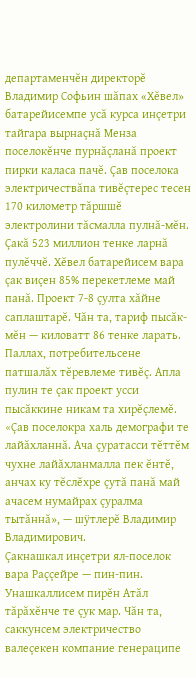департаменчĕн директорĕ Владимир Софьин шăпах «Хĕвел» батарейисемпе усă курса инçетри тайгара вырнаçнă Менза поселокĕнче пурнăçланă проект пирки каласа пачĕ. Çав поселока электричествăпа тивĕçтерес тесен 170 километр тăршшĕ электролини тăсмалла пулнă-мĕн. Çакă 523 миллион тенке ларнă пулĕччĕ. Хĕвел батарейисем вара çак виçен 85% перекетлеме май панă. Проект 7-8 çулта хăйне саплаштарĕ. Чăн та, тариф пысăк-мĕн — киловатт 86 тенке ларать. Паллах, потребительсене патшалăх тĕревлеме тивĕç. Апла пулин те çак проект усси пысăккине никам та хирĕçлемĕ. «Çав поселокра халь демографи те лайăхланнă. Ача çуратасси тĕттĕм чухне лайăхланмалла пек ĕнтĕ, анчах ку тĕслĕхре çутă панă май ачасем нумайрах çуралма тытăннă», — шÿтлерĕ Владимир Владимирович.
Çакнашкал инçетри ял-поселок вара Раççейре — пин-пин. Унашкаллисем пирĕн Атăл тăрăхĕнче те çук мар. Чăн та, саккунсем электричество валеçекен компание генераципе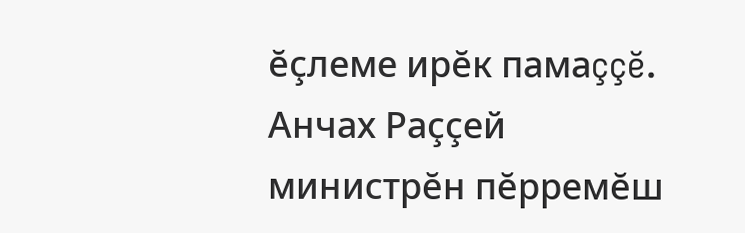ĕçлеме ирĕк памаççĕ. Анчах Раççей министрĕн пĕрремĕш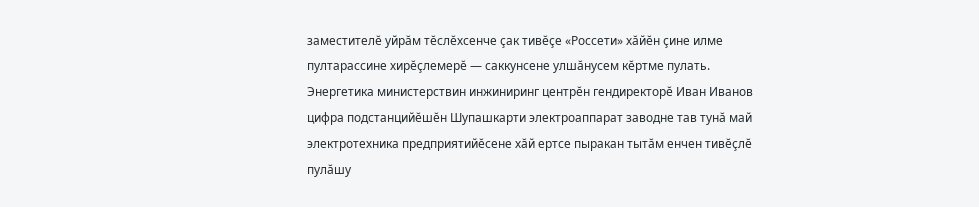заместителĕ уйрăм тĕслĕхсенче çак тивĕçе «Россети» хăйĕн çине илме пултарассине хирĕçлемерĕ — саккунсене улшăнусем кĕртме пулать.
Энергетика министерствин инжиниринг центрĕн гендиректорĕ Иван Иванов цифра подстанцийĕшĕн Шупашкарти электроаппарат заводне тав тунă май электротехника предприятийĕсене хăй ертсе пыракан тытăм енчен тивĕçлĕ пулăшу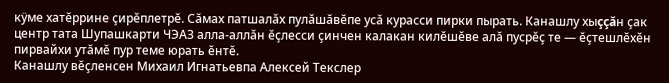кÿме хатĕррине çирĕплетрĕ. Сăмах патшалăх пулăшăвĕпе усă курасси пирки пырать. Канашлу хыççăн çак центр тата Шупашкарти ЧЭАЗ алла-аллăн ĕçлесси çинчен калакан килĕшĕве алă пусрĕç те — ĕçтешлĕхĕн пирвайхи утăмĕ пур теме юрать ĕнтĕ.
Канашлу вĕçленсен Михаил Игнатьевпа Алексей Текслер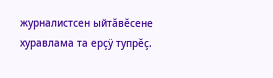журналистсен ыйтăвĕсене хуравлама та ерçÿ тупрĕç.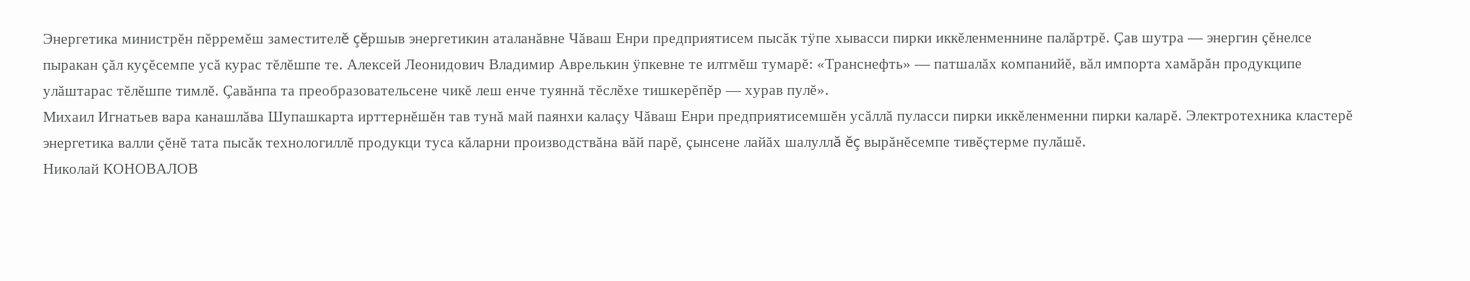Энергетика министрĕн пĕрремĕш заместителĕ çĕршыв энергетикин аталанăвне Чăваш Енри предприятисем пысăк тÿпе хывасси пирки иккĕленменнине палăртрĕ. Çав шутра — энергин çĕнелсе пыракан çăл куçĕсемпе усă курас тĕлĕшпе те. Алексей Леонидович Владимир Аврелькин ÿпкевне те илтмĕш тумарĕ: «Транснефть» — патшалăх компанийĕ, вăл импорта хамăрăн продукципе улăштарас тĕлĕшпе тимлĕ. Çавăнпа та преобразовательсене чикĕ леш енче туяннă тĕслĕхе тишкерĕпĕр — хурав пулĕ».
Михаил Игнатьев вара канашлăва Шупашкарта ирттернĕшĕн тав тунă май паянхи калаçу Чăваш Енри предприятисемшĕн усăллă пуласси пирки иккĕленменни пирки каларĕ. Электротехника кластерĕ энергетика валли çĕнĕ тата пысăк технологиллĕ продукци туса кăларни производствăна вăй парĕ, çынсене лайăх шалуллă ĕç вырăнĕсемпе тивĕçтерме пулăшĕ.
Николай КОНОВАЛОВ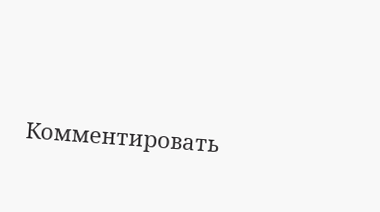Комментировать